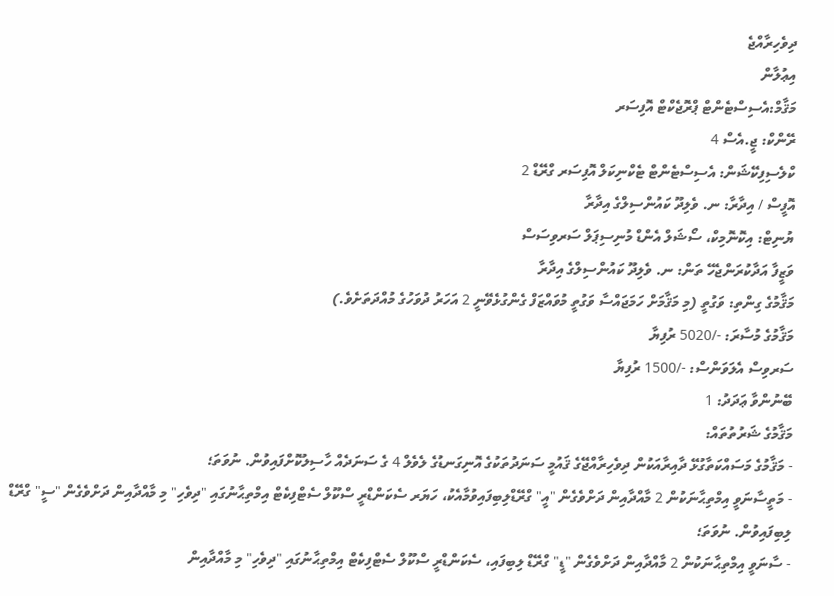ދިވެހިރާއްޖެ
އިޢުލާން
މަޤާމް:އެސިސްޓެންޓް ޕްރޮޖެކްޓް އޮފިސަރ
ރޭންކް: ޖީ.އެސް 4
ކްލެސިފިކޭޝަން: އެސިސްޓެންޓް ޓެކްނިކަލް އޮފިސަރ ގްރޭޑް 2
އޮފީސް / އިދާރާ: ނ. ވެލިދޫ ކައުންސިލްގެ އިދާރާ
ޔުނިޓް: އިކޮނޮމިކް، ސޯޝަލް އެންޑް މުނިސިޕަލް ސަރވިސަސް
ވަޒީފާ އަދާކުރަންޖެހޭ ތަން: ނ. ވެލިދޫ ކައުންސިލްގެ އިދާރާ
މަޤާމުގެ ގިންތި: ވަގުތީ (މި މަޤާމަށް ހަމަޖައްސާ ވަގުތީ މުވައްޒަފް ގެންގުޅެވޭނީ 2 އަހަރު ދުވަހުގެ މުއްދަތަށެވެ.)
މަޤާމުގެ މުސާރަ: -/5020 ރުފިޔާ
ސަރވިސް އެލަވަންސް: -/1500 ރުފިޔާ
ބޭނުންވާ ޢަދަދު: 1
މަޤާމުގެ ޝަރުތުތައް:
- މަޤާމުގެ މަސައްކަތާގުޅޭ ދާއިރާއަކުން ދިވެހިރާއްޖޭގެ ޤައުމީ ސަނަދުތަކުގެ އޮނިގަނޑުގެ ލެވެލް 4 ގެ ސަނަދެއް ހާސިލުކޮށްފައިވުން. ނުވަތަ؛
- މަތީސާނަވީ އިމްތިޙާނަކުން 2 މާއްދާއިން ދަށްވެގެން "އީ" ގްރޭޑްލިބިފައިވުމާއެކު، ހަޔަރ ސެކަންޑްރީ ސްކޫލް ސެޓްފިކެޓް އިމްތިޙާނުގައި "ދިވެހި" މި މާއްދާއިން ދަށްވެގެން "ސީ" ގްރޭޑް ލިބިފައިވުން. ނުވަތަ؛
- ސާނަވީ އިމްތިޙާނަކުން 2 މާއްދާއިން ދަށްވެގެން "ޑީ" ގްރޭޑް ލިބިފައި، ސެކަންޑްރީ ސްކޫލް ސެޓްފިކެޓް އިމްތިޙާނުގައި "ދިވެހި" މި މާއްދާއިން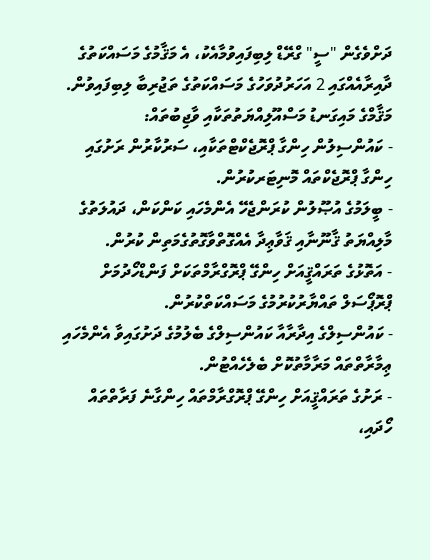ދަށްވެގެން "ސީ" ގްރޭޑް ލިބިފައިވުމާއެކު، އެ މަޤާމުގެ މަސައްކަތުގެ ދާއިރާއެއްގައި 2 އަހަރުދުވަހުގެ މަސައްކަތުގެ ތަޖުރިބާ ލިބިފައިވުން.
މަޤާމްގެ މައިގަނޑު މަސްއޫލިއްޔަތުތަކާއި ވާޖިބުތައް:
- ކައުންސިލުން ހިންގާ ޕްރޮޖެކްޓްތަކާއި، ސަރުކާރުން ރަށުގައި ހިންގާ ޕްރޮޖެކްތައް މޮނިޓަރކުރުން.
- ބީލަމުގެ އުޞޫލުން ކުރަންޖެހޭ އެންމެހައި ކަންކަން، ދައުލަތުގެ މާލިއްޔަތު ޤާނޫނާއި ޤަވާޢިދާ އެއްގޮތްވާގޮތުގެމަތިން ކުރުން.
- އަތޮޅުގެ ތަރައްޤީއަށް ހިންގޭ ޕްރޮގްރާމްތަކަށް ފަންޑްހޯދުމަށް ޕްރޮޕޯސަލް ތައްޔާރުކުރުމުގެ މަސައްކަތްކުރުން.
- ކައުންސިލްގެ އިދާރާއާ ކައުންސިލްގެ ބެލުމުގެ ދަށުގައިވާ އެންމެހައި ޢިމާރާތްތައް މަރާމާތުކޮށް ބެލެހެއްޓުން.
- ރަށުގެ ތަރައްޤީއަށް ހިންގޭ ޕްރޮގްރާމްތައް ހިންގާނެ ފަރާތްތައް ހޯދައި،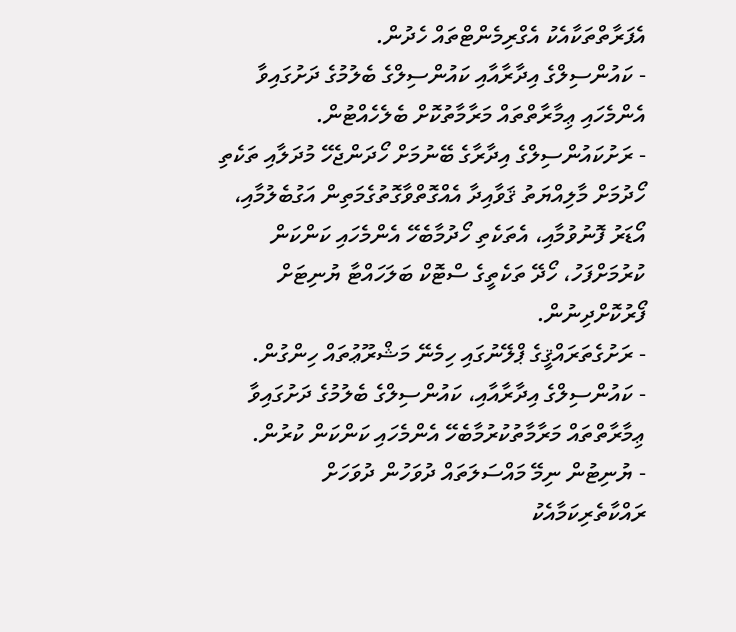އެފަރާތްތަކާއެކު އެގްރިމެންޓްތައް ހެދުން.
- ކައުންސިލްގެ އިދާރާއާއި ކައުންސިލްގެ ބެލުމުގެ ދަށުގައިވާ އެންމެހައި ޢިމާރާތްތައް މަރާމާތުކޮށް ބެލެހެއްޓުން.
- ރަށުކައުންސިލްގެ އިދާރާގެ ބޭނުމަށް ހޯދަންޖެހޭ މުދަލާއި ތަކެތި ހޯދުމަށް މާލިއްޔަތު ޤަވާއިދާ އެއްގޮތްވާގޮތުގެމަތިން އަގުބެލުމާއި، އޯޑަރު ފޮނުވުމާއި، އެތަކެތި ހޯދުމާބެހޭ އެންމެހައި ކަންކަން ކުރުމަށްފަހު، ހޯދޭ ތަކެތީގެ ސްޓޮކް ބަލަހައްޓާ ޔުނިޓަށް ފޯރުކޮށްދިނުން.
- ރަށުގެތަރައްޤީގެ ޕްލޭނުގައި ހިމެނޭ މަޝްރޫޢުތައް ހިންގުން.
- ކައުންސިލްގެ އިދާރާއާއި، ކައުންސިލްގެ ބެލުމުގެ ދަށުގައިވާ ޢިމާރާތްތައް މަރާމާތުކުރުމާބެހޭ އެންމެހައި ކަންކަން ކުރުން.
- ޔުނިޓުން ނިމޭ މައްސަލަތައް ދުވަހުން ދުވަހަށް ރައްކާތެރިކަމާއެކު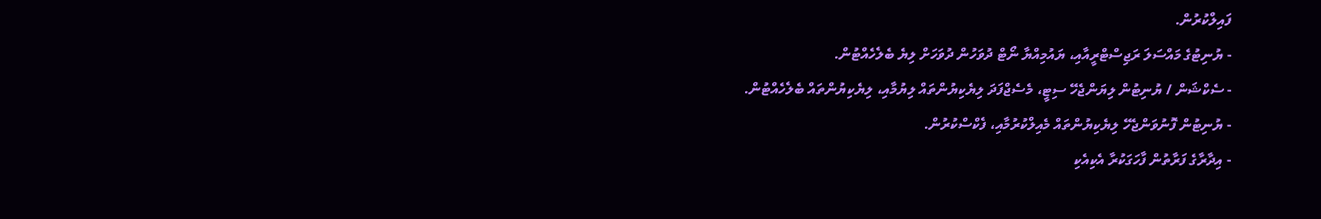ފައިލްކުރުން.
- ޔުނިޓުގެ މައްސަލަ ރަޖިސްޓްރީއާއި، ޔައުމިއްޔާ ނޯޓް ދުވަހުން ދުވަހަށް ލިޔެ ބެލެހެއްޓުން.
- ސެކްޝަން / ޔުނިޓުން ލިޔަންޖެހޭ ސިޓީ، މެސެޖްފަދަ ލިޔެކިޔުންތައް ލިޔުމާއި، ލިޔެކިޔުންތައް ބެލެހެއްޓުން.
- ޔުނިޓުން ފޮނުވަންޖެހޭ ލިޔެކިޔުންތައް މެއިލްކުރުމާއި، ފެކްސްކުރުން.
- އިދާރާގެ ފަރާތުން ފާހަގަކުރާ އެކިއެކި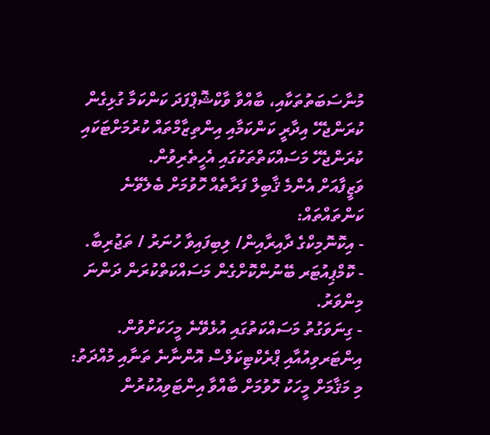މުނާސަބަތުތަކާއި، ބާއްވާ ވާކްޝޮޕްފަދަ ކަންކަމާ ގުޅިގެން ކުރަންޖެހޭ އިދާރީ ކަންކަމާއި އިންތިޒާމްތައް ކުރުމަށްޓަކައި ކުރަންޖެހޭ މަސައްކަތްތަކުގައި އެހީތެރިވުން.
ވަޒީފާއަށް އެންމެ ޤާބިލް ފަރާތެއް ހޮވުމަށް ބެލެވޭނެ ކަންތައްތައް:
- އިކޮނޮމިކްގެ ދާއިރާއިން/ ލިބިފައިވާ ހުނަރު / ތަޖުރިބާ.
- ކޮމްޕިއުޓަރ ބޭނުންކޮށްގެން މަސައްކަތްކުރަން ދަންނަ މިންވަރު.
- ގިނަވަގުތު މަސައްކަތުގައި އުޅެވޭނެ މީހަކަށްވުން.
އިންޓަރވިއުއާއި ޕްރެކްޓިކަލްސް އޮންނާނެ ތަނާއި މުއްދަތު:
މި މަޤާމަށް މީހަކު ހޮވުމަށް ބާއްވާ އިންޓަވިއުކުރުން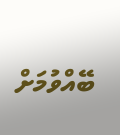ބޭއްވުމަށް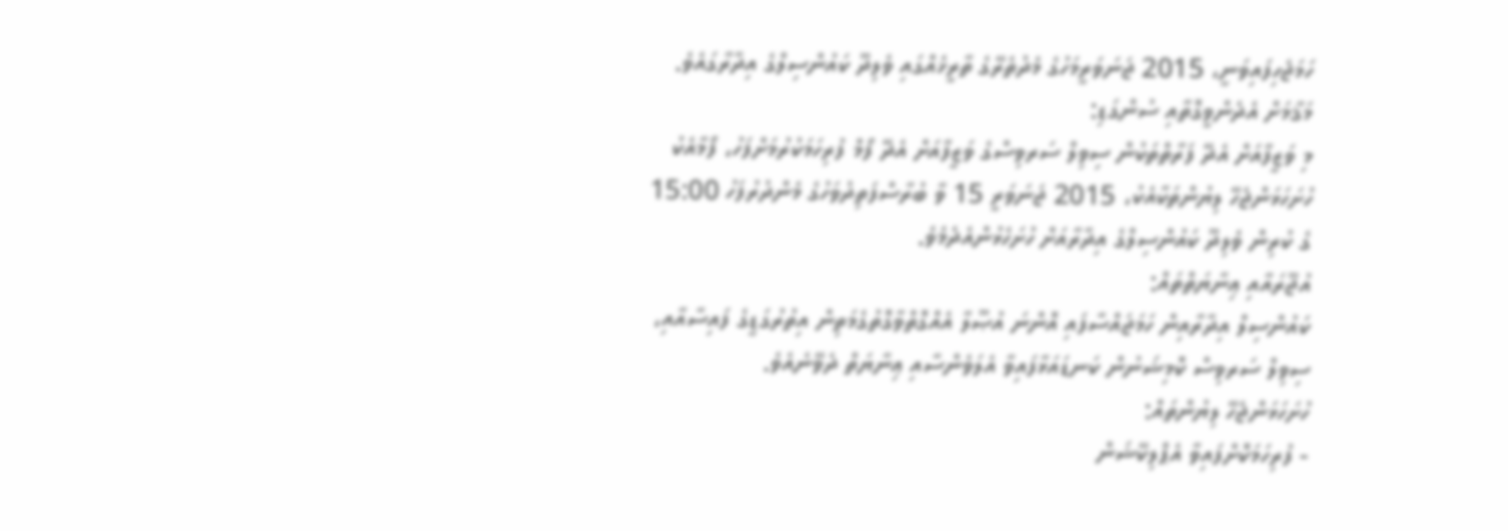ހަމަޖެހިފައިވަނީ، 2015 ޖަނަވަރީމަހުގެ މެދުތެރޭގެ ތާރީޚެއްގައި ވެލިދޫ ކައުންސިލްގެ އިދާރާގައެވެ.
މަޤާމަށް އެދެންވީގޮތާއި ސުންގަޑި:
މި ވަޒީފާއަށް އެދޭ ފަރާތްތަކުން ސިވިލް ސަރވިސްގެ ވަޒީފާއަށް އެދޭ ފޯމް ފުރިހަމަކުރުމަށްފަހު، ފޯމާއެކު ހުށަހަޅަންޖެހޭ ލިޔުންތަކާއެކު، 2015 ޖަނަވަރީ 15 ވާ ބުރާސްފަތިދުވަހުގެ މެންދުރުފަހު 15:00 ގެ ކުރިން ވެލިދޫ ކައުންސިލްގެ އިދާރާއަށް ހުށަހެޅުންއެދެމެވެ.
އުޖޫރައާއި ޢިނާޔަތްތައް:
ކައުންސިލް އިދާރާއިން ހަމަޖައްސާފައި އޮންނަ އުޞޫލާ އެއްގޮތްވާގޮތުގެމަތިން އިތުރުގަޑީގެ ފައިސާއާއި، ސިވިލް ސަރވިސް ކޮމިޝަނުން ކަނޑައަޅާފައިވާ އެލަވެންސާއި ޢިނާޔަތް ދެވޭނެއެވެ.
ހުށަހަޅަންޖެހޭ ލިޔުންތައް:
- ފުރިހަމަކޮށްފައިވާ އެޕްލިކޭޝަން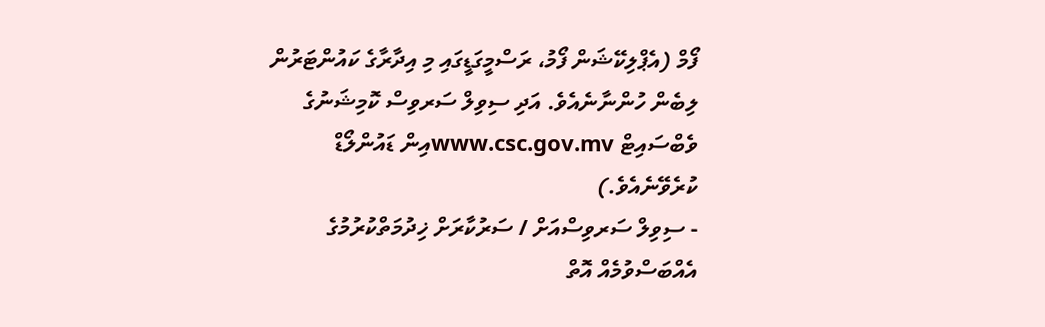ފޯމް (އެޕްލިކޭޝަން ފޯމު، ރަސްމީގަޑީގައި މި އިދާރާގެ ކައުންޓަރުން ލިބެން ހުންނާނެއެވެ. އަދި ސިވިލް ސަރވިސް ކޮމިޝަނުގެ ވެބްސައިޓް www.csc.gov.mvއިން ޑައުންލޯޑް ކުރެވޭނެއެވެ.)
- ސިވިލް ސަރވިސްއަށް / ސަރުކާރަށް ޚިދުމަތްކުރުމުގެ އެއްބަސްވުމެއް އޮތް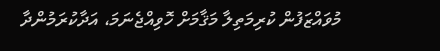މުވައްޒަފުން ކުރިމަތިލާ މަޤާމަށް ހޮވިއްޖެނަމަ، އަދާކުރަމުންދާ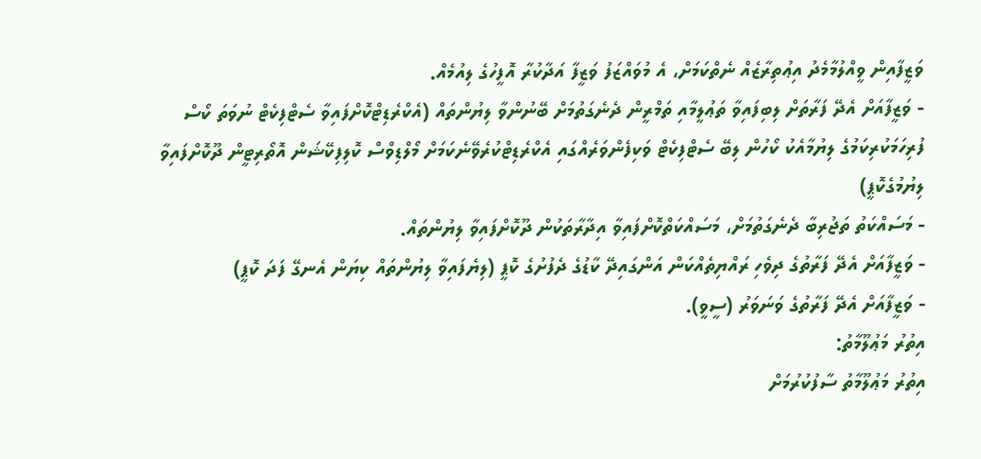ވަޒީފާއިން ވީއްލުމާމެދު އިޢުތިރާޒެއް ނެތްކަމަށް، އެ މުވައްޒަފު ވަޒީފާ އަދާކުރާ އޮފީހުގެ ލިއުމެއް.
- ވަޒީފާއަށް އެދޭ ފަރާތަށް ލިބިފައިވާ ތަޢުލީމާއި ތަމްރީން ދެނެގަތުމަށް ބޭނުންވާ ލިޔުންތައް (އެކްރެޑިޓްކޮށްފައިވާ ސެޓްފިކެޓް ނުވަތަ ކޯސް ފުރިހަމަކުރިކަމުގެ ލިޔުމާއެކު ކޯހުން ލިބޭ ސެޓްފިކެޓް ވަކިފެންވަރެއްގައި އެކްރެޑިޓްކުރެވޭނެކަމަށް މޯލްޑިވްސް ކޮލިފިކޭޝަން އޮތޯރިޓީން ދޫކޮށްފައިވާ ލިޔުމުގެކޮޕީ)
- މަސައްކަތު ތަޖުރިބާ ދެނެގަތުމަށް، މަސައްކަތްކޮށްފައިވާ އިދާރާތަކުން ދޫކޮށްފައިވާ ލިޔުންތައް.
- ވަޒީފާއަށް އެދޭ ފަރާތުގެ ދިވެހި ރައްޔިތެއްކަން އަންގައިދޭ ކާޑުގެ ދެފުށުގެ ކޮޕީ (ލިޔެފައިވާ ލިޔުންތައް ކިޔަން އެނގޭ ފަދަ ކޮޕީ)
- ވަޒީފާއަށް އެދޭ ފަރާތުގެ ވަނަވަރު (ސީވީ).
އިތުރު މަޢުލޫމާތު:
އިތުރު މަޢުލޫމާތު ސާފުކުރުމަށް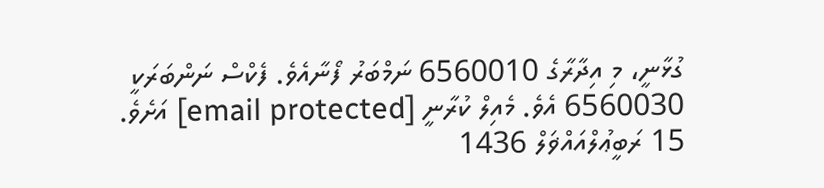ގުޅާނީ، މި އިދާރާގެ 6560010 ނަމްބަރު ފޯނާއެވެ. ފެކްސް ނަންބަރަކީ 6560030 އެވެ. މެއިލް ކުރާނީ [email protected] އަށެވެ.
15 ރަބީޢުލްއައްޥަލް 1436